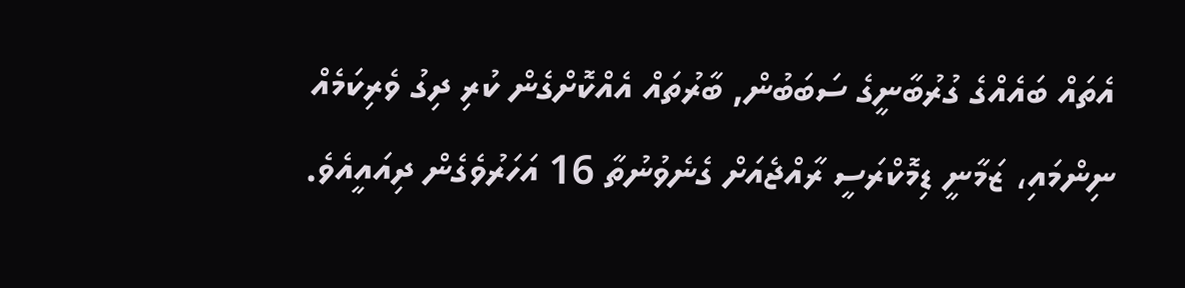އެތައް ބައެއްގެ ގުރުބާނީގެ ސަބަބުން, ބާރުތައް އެއްކޮށްގެން ކުރި ދިގު ވެރިކަމެއް ނިންމައި، ޒަމާނީ ޑިމޮކްރަސީ ރާއްޖެއަށް ގެނެވުނުތާ 16 އަހަރުވެގެން ދިއައީއެވެ.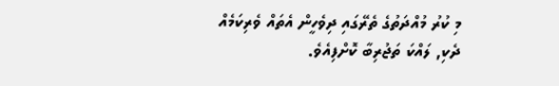މި ކުރު މުއްދަތުގެ ތެރޭގައި ދިވެހީން އެތައް ވެރިކަމެއް ދެކި, ލައްކަ ތަޖުރިބާ ކޮށްފިއެވެ.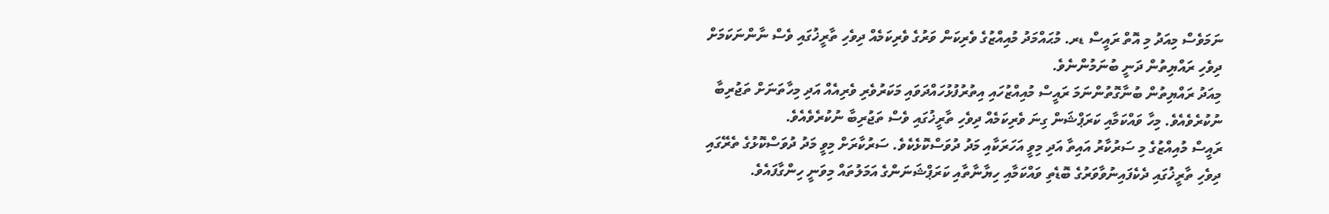ނަމަވެސް މިއަދު މި އޮތް ރައީސް ޑރ. މުޙައްމަދު މުއިއްޒުގެ ވެރިކަން ވަރުގެ ވެރިކަމެއް ދިވެހި ތާރީޚުގައި ވެސް ނާންނަކަމަށް ދިވެހި ރައްޔިތުން ދަނީ ބުނަމުންނެވެ.
މިއަދު ރައްޔިތުން ބުނާގޮތުންނަމަ ރައީސް މުއިއްޒުހައި އިތުރުފުޅުހައްދަވައި މަކަރުވެރި ވެރިއެއް އަދި މިހާތަނަށް ތަޖުރިބާ ނުކުރެވެއެވެ. މިހާ ވައްކަމާއި ކަރަޕްޝަން ގިނަ ވެރިކަމެއް ދިވެހި ތާރީޚުގައި ވެސް ތަޖުރިބާ ނުކުރެވެއެވެ.
ރައީސް މުއިއްޒުގެ މި ސަރުކާރު އައިތާ އަދި މިވީ އަހަރަކާއި މަދު ދުވަސްކޮޅެކެވެ. ސަރުކާރަށް މިވީ މަދު ދުވަސްކޮޅުގެ ތެރޭގައި ދިވެހި ތާރީޚުގައި ދެކެފައިނުވާވަރުގެ ބޮޑެތި ވައްކަމާއި ހިޔާނާތާއި ކަރަޕްޝަނަންގެ އަމަލުތައް މިވަނީ ހިންގާފައެވެ.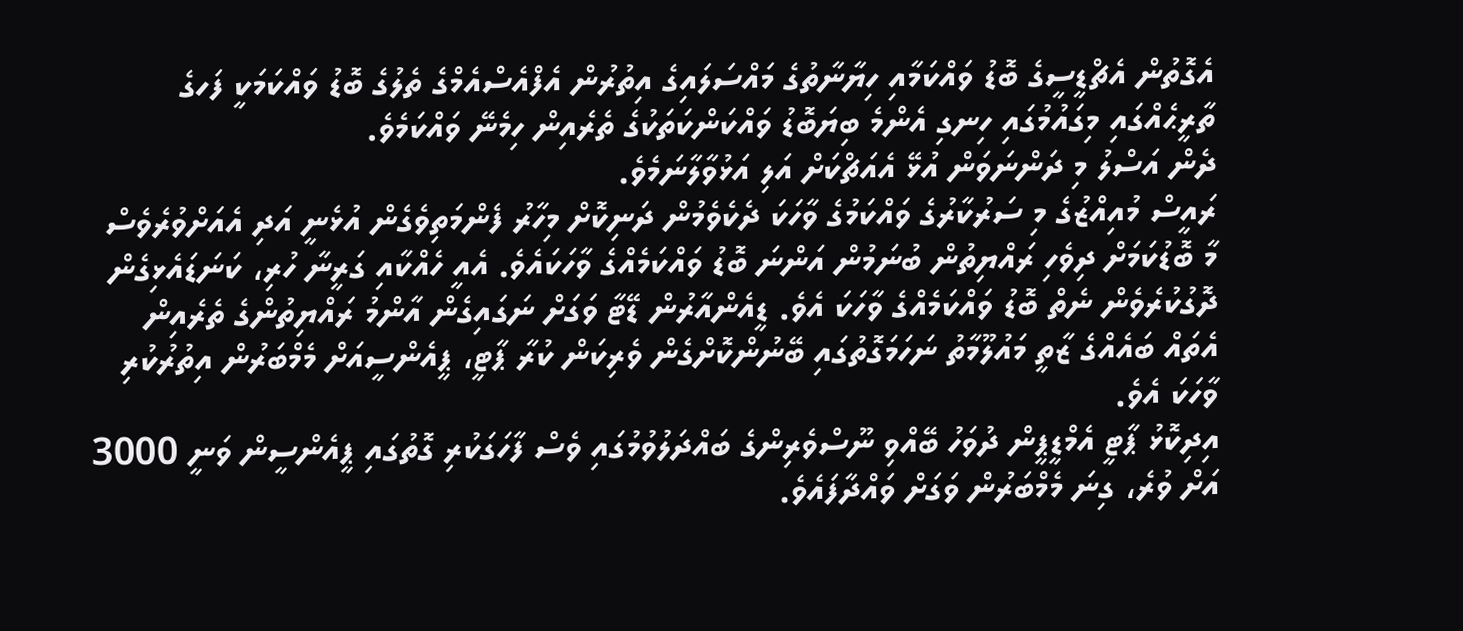އެގޮތުން އެޗްޑީސީގެ ބޮޑު ވައްކަމާއި ހިޔާނާތުގެ މައްސަލައިގެ އިތުރުން އެފްއެސްއެމްގެ ތެލުގެ ބޮޑު ވައްކަމަކީ ފަހގެ ތާރީޙެއްގައި މިގައުމުގައި ހިނގި އެންމެ ބިޔަބޮޑު ވައްކަންކަތަކުގެ ތެރެއިން ހިމެނޭ ވައްކަމެވެ.
ދެން އަސްލު މި ދަންނަވަން އުޅޭ އެއަޗްކަށް އަލި އަޅުވާލާނަމެވެ.
ރައީސް މުއިއްޒުގެ މި ސަރުކާރުގެ ވައްކަމުގެ ވާހަކަ ދެކެވެމުން ދަނިކޮށް މިހާރު ފެންމަތިވެގެން އުޅެނީ އަދި އެއަށްވުރެވެސް މާ ބޮޑުކަމަށް ދިވެހި ރައްޔިތުން ބުނަމުން އަންނަ ބޮޑު ވައްކަމެއްގެ ވާހަކައެވެ. އެއީ ހެއްކާއި ގަރީނާ ހުރި، ކަނަޑައެޅިގެން ދޮގުކުރެވެން ނެތް ބޮޑު ވައްކަމެއްގެ ވާހަކަ އެވެ. ޑީއެންއާރުން ޑޭޓާ ވަގަށް ނަގައިގެން އާންމު ރައްޔިތުންގެ ތެރެއިން އެތައް ބައެއްގެ ޒާތީ މައުލޫމާތު ނަހަމަގޮތުގައި ބޭނުންކޮށްގެން ވެރިކަން ކުރާ ޕާޓީ، ޕީއެންސީއަށް މެމްބަރުން އިތުރުކުރި ވާހަކަ އެވެ.
އިދިކޮޅު ޕާޓީ އެމްޑީޕީން ދުވަހު ބޭއްވި ނޫސްވެރިންގެ ބައްދަލުވުމުގައި ވެސް ފާހަގަކުރި ގޮތުގައި ޕީއެންސީން ވަނީ 3000 އަށް ވުރެ، ގިނަ މެމްބަރުން ވަގަށް ވައްދާފައެވެ.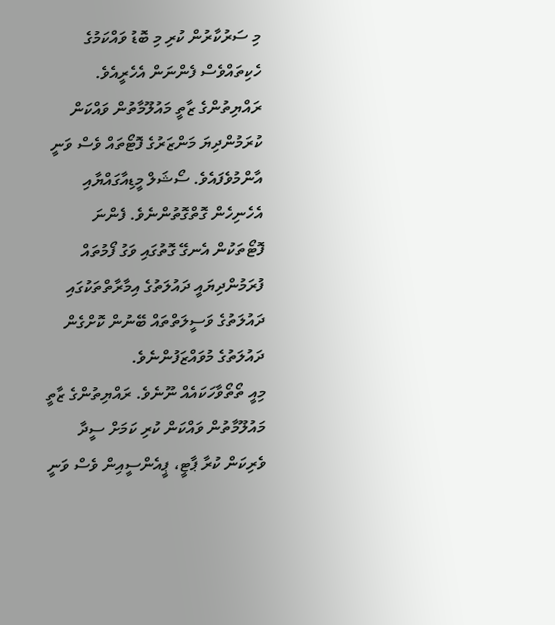މި ސަރުކާރުން ކުރި މި ބޮޑު ވައްކަމުގެ ހެކިތައްވެސް ފެންނަން އެހެރީއެވެ. ރައްޔިތުންގެ ޒާތީ މައުލޫމާތުން ވައްކަން ކުރަމުންދިޔަ މަންޒަރުގެ ފޮޓޯތައް ވެސް ވަނީ އާންމުވެފައެވެ. ސޯޝަލް މީޑިއާގައްޔާއި އެހެނިހެން ގޮތްގޮތުންނެވެ. ފެންނަ ފޮޓޯތަކުން އެނގޭ ގޮތުގައި ވަގު ފޯމުތައް ފުރަމުންދިޔައީ ދައުލަތުގެ އިމާރާތްތަކުގައި ދައުލަތުގެ ވަސީލަތްތައް ބޭނުން ކޮށްގެން ދައުލަތުގެ މުވައްޒަފުންނެވެ.
މިއީ ތޯތޯވާހަކައެއް ނޫނެވެ. ރައްޔިތުންގެ ޒާތީ މައުލޫމާތުން ވައްކަން ކުރި ކަމަށް ސީދާ ވެރިކަން ކުރާ ޕާޓީ، ޕީއެންސީއިން ވެސް ވަނީ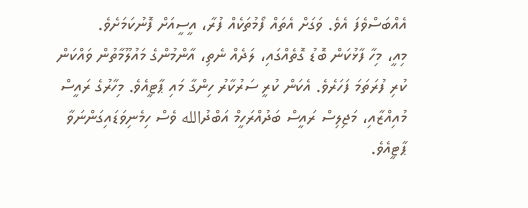އެއްބަސްވެފަ އެވެ. ވަގަށް އެތައް ފޯމުތަކެއް ފުރާ، އީސީއަށް ފޮނުކަމަށެވެ.
މިއީ، މިހާ ފާޅުކަން ބޮޑު ގޮތެއްގައި، ލަދެއް ނެތި، އާންމުންގެ މައުލޫމާތުން ވައްކަން ކުރި ފުރަތަމަ ފަހަރެވެ. އެކަން ކުރީ ސަރުކާރު ހިންގާ މައި ޕާޓީއެވެ. މިހާރުގެ ރައީސް މުއިއްޒާއި، މަޖިލިސް ރައީސް ބަދުއްރަހީމް އަބްދުالله ވެސް ހިމެނިވަޑައިގަންނަވާ ޕާޓީއެވެ.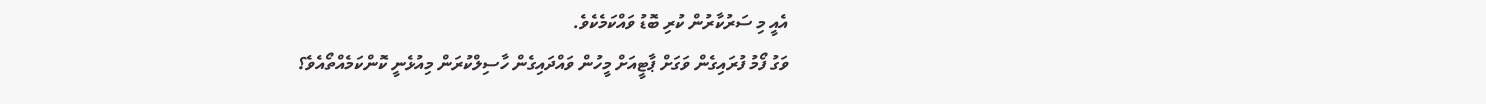އެއީ މި ސަރުކާރުން ކުރި ބޮޑު ވައްކަމެކެވެ.
ވަގު ފޯމު ފުރައިގެން ވަގަށް ޕާޓީއަށް މީހުން ވައްދައިގެން ހާސިލްކުރަން މިއުޅެނީ ކޮންކަމެއްތޯއެވެ؟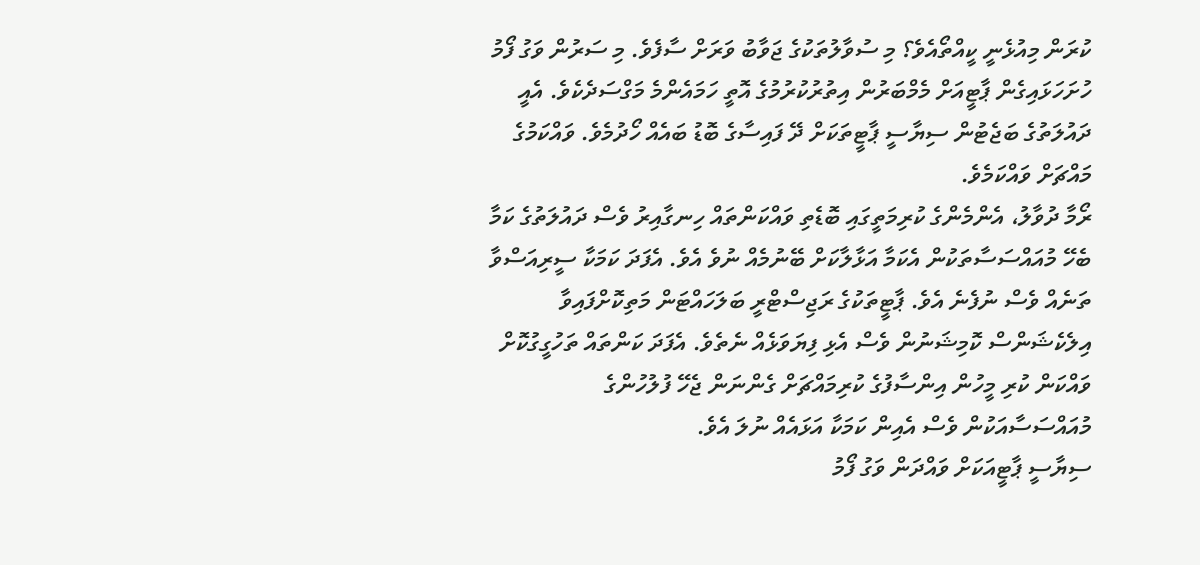ކުރަން މިއުޅެނީ ކީއްތޯއެވެ؟ މި ސުވާލުތަކުގެ ޖަވާބު ވަރަށް ސާފެވެ. މި ސަރުން ވަގު ފޯމު ހުށަހަޅައިގެން ޕާޓީއަށް މެމްބަރުން އިތުރުކުރުމުގެ އޮތީ ހަމައެންމެ މަގްސަދެކެވެ. އެއީ ދައުލަތުގެ ބަޖެޓުން ސިޔާސީ ޕާޓީތަކަށް ދޭ ފައިސާގެ ބޮޑު ބައެއް ހޯދުމެވެ. ވައްކަމުގެ މައްޗަށް ވައްކަމެވެ.
ރޯމާ ދުވާލު، އެންމެންގެ ކުރިމަތީގައި ބޮޑެތި ވައްކަންތައް ހިނގާއިރު ވެސް ދައުލަތުގެ ކަމާ ބެހޭ މުއައްސަސާތަކުން އެކަމާ އަޅާލާކަށް ބޭނުމެއް ނުވެ އެވެ. އެފަދަ ކަމަކާ ސީރިއަސްވާ ތަނެއް ވެސް ނުފެނެ އެވެ. ޕާޓީތަކުގެ ރަޖިސްޓްރީ ބަލަހައްޓަން މަތިކޮށްފައިވާ އިލެކެޝަންސް ކޮމިޝަނުން ވެސް އެޅި ފިޔަވަޅެއް ނެތެވެ. އެފަދަ ކަންތައް ތަހުގީގުކޮށް ވައްކަން ކުރި މީހުން އިންސާފުގެ ކުރިމައްޗަށް ގެންނަން ޖެހޭ ފުލުހުންގެ މުއައްސަސާއަކުން ވެސް އެއިން ކަމަކާ އަޅައެއް ނުލަ އެވެ.
ސިޔާސީ ޕާޓީއަކަށް ވައްދަން ވަގު ފޯމު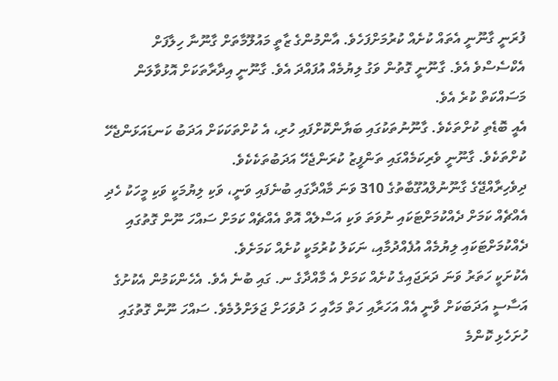ފުރަނީ ގާނޫނީ އެތައް ކުށެއް ކުރުމަށްފަހެވެ. އާންމުންގެ ޒާތީ މައުލޫމާތަށް ގާނޫނާ ހިލާފަށް އެކްސެސްވެ އެވެ. ގާނޫނީ ގޮތުން ވަގު ލިޔުމެއް އުފައްދަ އެވެ. ގާނޫނީ އިދާރާތަކަށް އޮޅުވާލަން މަސައްކަތް ކުރެ އެވެ.
އެއީ ބޮޑެތި ކުށްތަކެވެ. ގާނޫނުތަކުގައި ބަޔާންކޮށްފައި ހުރި، އެ ކުށްތަކަކަށް އަދަބު ކަނޑައަޅަންޖެހޭ ކުށްތަކެވެ. ގާނޫނީ ވެރިކަމެއްގައި ތަންފީޒު ކުރަންޖެހޭ އަދަބުތަކެކެވެ.
ދިވެހިރާއްޖޭގެ ގާނޫނުލްއުގޫބާތުގެ 310 ވަނަ މާއްދާގައި ބުނެފައި ވަނީ، ވަކި ލިޔުމަކީ ވަކި މީހަކު ހެދި އެއްޗެއް ކަމަށް ދެއްކުމަށްޓަކައި ނުވަތަ ވަކި އަސްލެއް އޮތް އެއްޗެއް ކަމަށް ސައްހަ ނޫން ގޮތުގައި ދެއްކުމަށްޓަކައި ލިޔުމެއް އުފެއްދުމާއި، ނަކަލު ކުރުމަކީ ކުށެއް ކަމަށެވެ.
އެކުށަކީ ހަތަރު ވަނަ ދަރަޖައިގެ ކުށެއް ކަމަށް އެ މާއްދާގެ ނ. ގައި ބުނެ އެވެ. އެހެންކަމުން އެކުށުގެ އަސާސީ އަދަބަކަށް ވާނީ އެއް އަހަރާއި ހަތް މަހާއި ހަ ދުވަހަށް ޖަލަށްލުމެވެ. ސައްހަ ނޫން ގޮތުގައި ހުށަހެޅި ކޮންމެ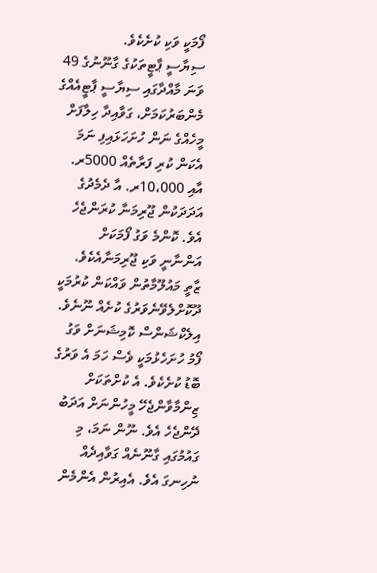ފޯމަކީ ވަކި ކުށެކެވެ.
ސިޔާސީ ޕާޓީތަކުގެ ގާނޫނުގެ 49 ވަނަ މާއްދާގައި ސިޔާސީ ޕާޓީއެއްގެ މެންބަރުކަމަށް، ގަވާއިދާ ހިލާފަށް މީހެއްގެ ނަން ހުށަހަޅައިފި ނަމަ އެކަން ކުރި ފަރާތެއް 5000ރ. އާއި 10،000ރ. އާ ދެމެދުގެ އަދަދަކުން ޖޫރިމަނާ ކުރަންޖެހެ އެވެ. ކޮންމެ ވަގު ފޯމަކަށް އަންނާނީ ވަކި ޖޫރިމަނާއެކެވެ.
ޒާތީ މައުލޫމާތުން ވައްކަން ކުރުމަކީ ދޫކޮށްލެވޭނެވަރުގެ ކުށެއް ނޫނެވެ. އިލެކްޝަންސް ކޮމިޝަނަށް ވަގު ފޯމު ހުށަހެޅުމަކީ ވެސް ހަމަ އެ ވަރުގެ ބޮޑު ކުށެކެވެ. އެ ކުށްތަކަށް ޒިންމާވާންޖެހޭ މީހުންނަށް އަދަބު ދޭންޖެހެ އެވެ. ނޫން ނަމަ، މި ގައުމުގައި ގާނޫނެއް ގަވާއިދެއް ނުހިނގަ އެވެ. އެއިރުން އެންމެން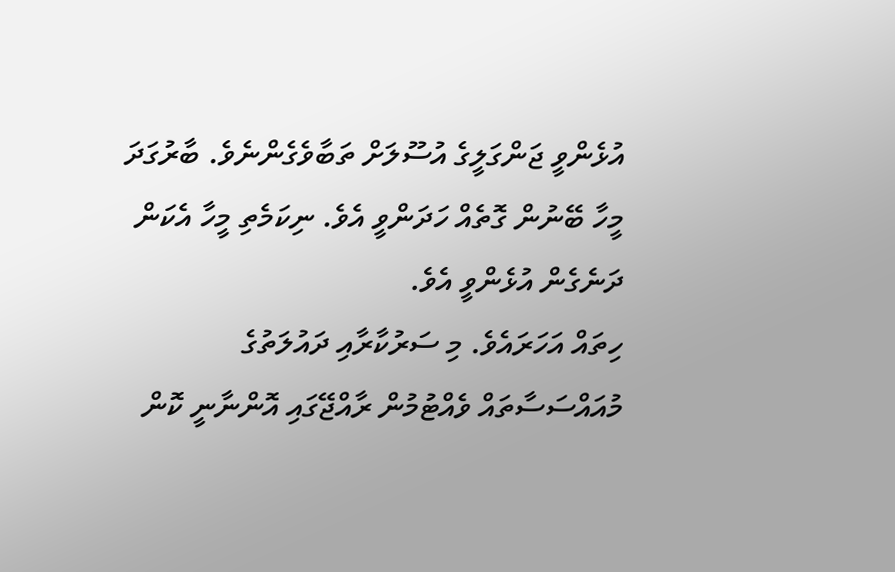އުޅެންވީ ޖަންގަލީގެ އުސޫލަށް ތަބާވެގެންނެވެ. ބާރުގަދަ މީހާ ބޭނުން ގޮތެއް ހަދަންވީ އެވެ. ނިކަމެތި މީހާ އެކަން ދަނެގެން އުޅެންވީ އެވެ.
ހިތައް އަހަރައެވެ. މި ސަރުކާރާއި ދައުލަތުގެ މުއައްސަސާތައް ވެއްޓުމުން ރާއްޖޭގައި އޮންނާނީ ކޮން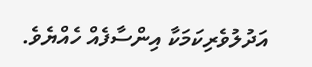އަދުލުވެރިކަމަކާ އިންސާފެއް ހެއްޔެވެ.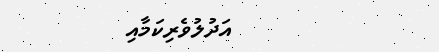އަދުލުވެރިކަމާއި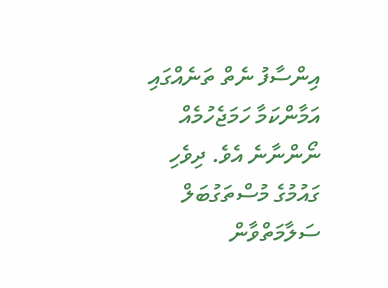އިންސާފު ނެތް ތަނެއްގައި އަމާންކަމާ ހަމަޖެހުމެއް ނޯންނާނެ އެވެ. ދިވެހި ގައުމުގެ މުސްތަގުބަލް ސަލާމަތްވާން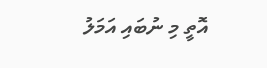އޮތީ މި ނުބައި އަމަލު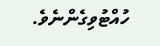ހުއްޓުވިގެންނެވެ.